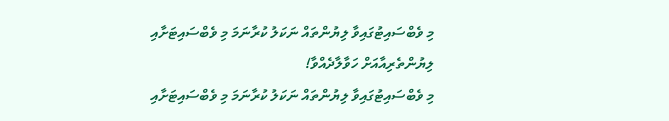މި ވެބްސައިޓުގައިވާ ލިޔުންތައް ނަކަލު ކުރާނަމަ މި ވެބްސައިޓަށާއި ލިޔުންތެރިއާއަށް ހަވާލާދެއްވާ!
މި ވެބްސައިޓުގައިވާ ލިޔުންތައް ނަކަލު ކުރާނަމަ މި ވެބްސައިޓަށާއި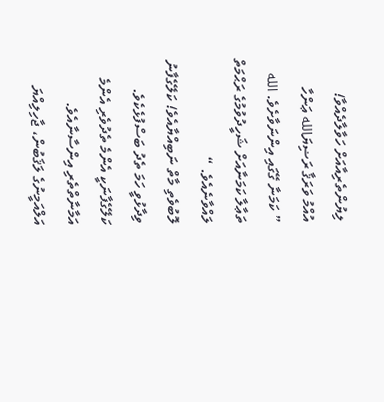ލިޔުންތެރިއާއަށް ހަވާލާދެއްވާ!
އުއްމު ވަރަޤާ ރަޟިޔަالله ޢަންހާ
” ކަމަނާ ގޭގައި އިންނަވާށެވެ. الله ތަޢާލާ ކަމަނާއަށް ޝަހީދުވުމުގެ ރަޙްމަތް ލައްވާނެއެވެ. “
ލޮބުވެތި މާތް ނަބިއްޔާއެވެ! ކަލޭގެފާނު ވިދާޅުވީ ހަމަ ތެދު ބަސްފުޅެކެވެ. ކަލޭގެފާނަކީ އެންމެ ތެދުވެރި އެންމެ އަމާނާތްތެރި އިންސާނާއެވެ. އަލްއަމީނުގެ ލަޤަބުން، ޖާހިލިއްޔަ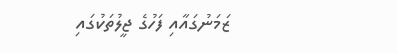ޒަމަނުގައާއި ފަހުގެ ޖީލުތަކުގައި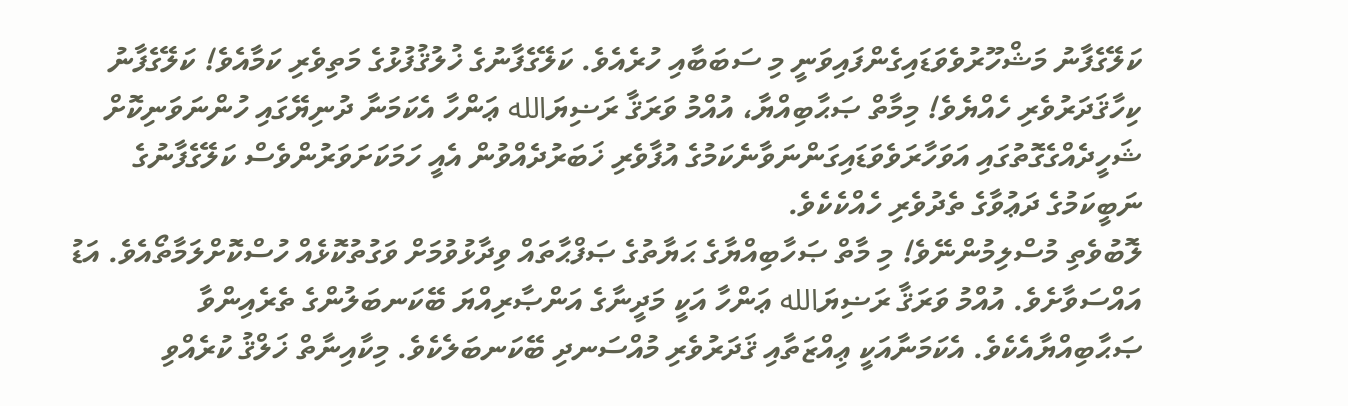ކަލޭގެފާނު މަޝްހޫރުވެވަޑައިގެންފައިވަނީ މި ސަބަބާއި ހުރެއެވެ. ކަލޭގެފާނުގެ ޚުލުޤުފުޅުގެ މަތިވެރި ކަމާއެވެ! ކަލޭގެފާނު ކިހާޤަދަރުވެރި ހެއްޔެވެ! މިމާތް ޞަޙާބިއްޔާ، އުއްމު ވަރަޤާ ރަޟިޔަالله ޢަންހާ އެކަމަނާ ދުނިޔޭގައި ހުންނަވަނިކޮށް ޝަހީދެއްގެގޮތުގައި އަވަހާރަވެވަޑައިގަންނަވާނެކަމުގެ އުފާވެރި ޚަބަރުދެއްވުން އެއީ ހަމަކަށަވަރުންވެސް ކަލޭގެފާނުގެ ނަބީކަމުގެ ދަޢުވާގެ ތެދުވެރި ހެއްކެކެވެ.
ލޮބުވެތި މުސްލިމުންނޭވެ! މި މާތް ޞަހާބިއްޔާގެ ޙަޔާތުގެ ޞަފްޙާތައް ވިދާޅުވުމަށް ވަގުތުކޮޅެއް ހުސްކޮށްލަމާތޯއެވެ. އަޑު އައްސަވާށެވެ. އުއްމު ވަރަޤާ ރަޟިޔަالله ޢަންހާ އަކީ މަދީނާގެ އަންޞާރިއްޔަ ބޭކަނބަލުންގެ ތެރެއިންވާ ޞަޙާބިއްޔާއެކެވެ. އެކަމަނާއަކީ ޢިއްޒަތާއި ޤަދަރުވެރި މުއްސަނދި ބޭކަނބަލެކެވެ. މިކާއިނާތް ޚަލްޤު ކުރެއްވި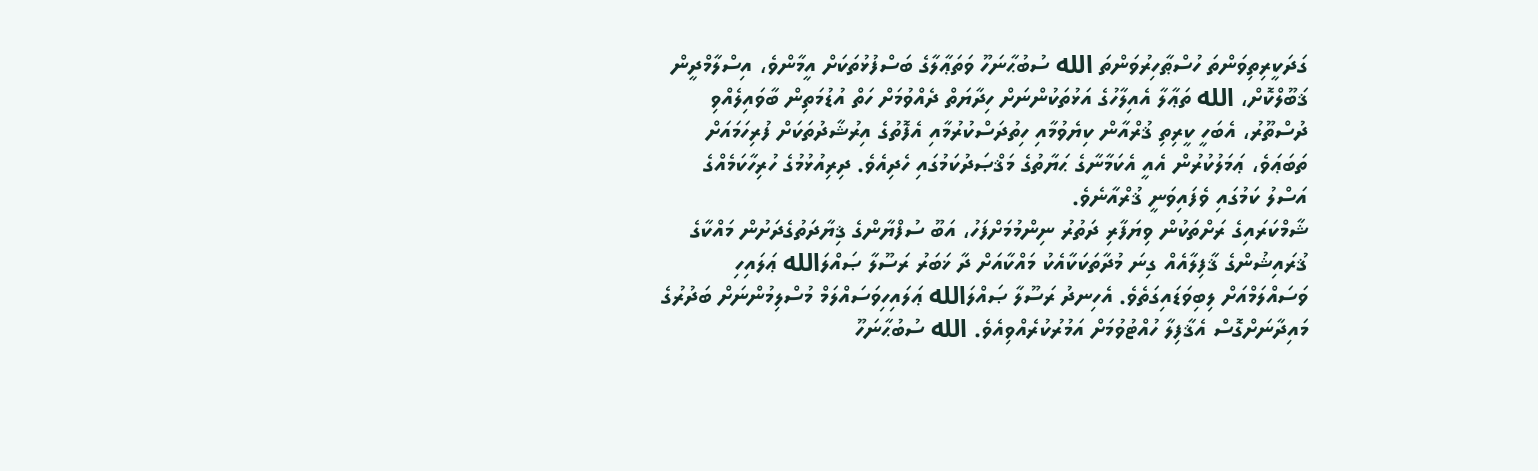ގަދަކީރިތިވަންތަ ހުސްޠާހިރުވަންތަ الله ސުބުޙާނަހޫ ވަތަޢާލާގެ ބަސްފުޅުތަކަށް އީމާންވެ، އިސްލާމްދީން ޤަބޫލްކޮށް، الله ތަޢާލާ އެއިލާހުގެ އަޅުތަކުންނަށް ހިދާޔަތް ދެއްވުމަށް ހަތް އުޑުމަތިން ބާވައިލެއްވި ދުސްތޫރު، އެބަހީ ކީރިތި ޤުރްއާން ކިޔެވުމާއި ހިތުދަސްކުރުމާއި އެފޮތުގެ އިރުޝާދުތަކަށް ފުރިހަމައަށް ތަބަޢަވެ، ޢަމަލުކުރުން އެއީ އެކަމާނާގެ ޙަޔާތުގެ މަޤްޞަދުކަމުގައި ހެދިއެވެ. ދިރިއުޅުމުގެ ހުރިހާކަމެއްގެ އަސްލު ކަމުގައި ވެފައިވަނީ ޤުރްއާނެވެ.
ޝާމްކަރައިގެ ރަށްތަކުން ވިޔަފާރި ދަތުރު ނިންމުމަށްފަހު، އަބޫ ސުފްޔާންގެ ޤިޔާދަތުގެދަށުން މައްކާގެ ޤުރައިޝުންގެ ޤާފިލާއެއް ގިނަ މުދާތަކަކާއެކު މައްކާއަށް ދާ ޚަބަރު ރަސޫލާ ޞައްލަالله ޢަލައިހި ވަސައްލަމްއަށް ލިބިވަޑައިގަތެވެ. އެހިނދު ރަސޫލާ ޞައްލަالله ޢަލައިހިވަސައްލަމް މުސްލިމުންނަށް ބަދުރުގެ މައިދާނަށްގޮސް އެޤާފިލާ ހުއްޓުވުމަށް އަމުރުކުރެއްވިއެވެ. الله ސުބުޙާނަހޫ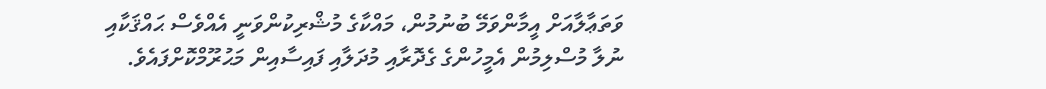ވަތަޢާލާއަށް އީމާންވަމޭ ބުނުމުން، މައްކާގެ މުޝްރިކުންވަނީ އެއްވެސް ޙައްޤަކާއި ނުލާ މުސްލިމުން އެމީހުންގެ ގެދޮރާއި މުދަލާއި ފައިސާއިން މަޙުރޫމްކޮށްފައެވެ.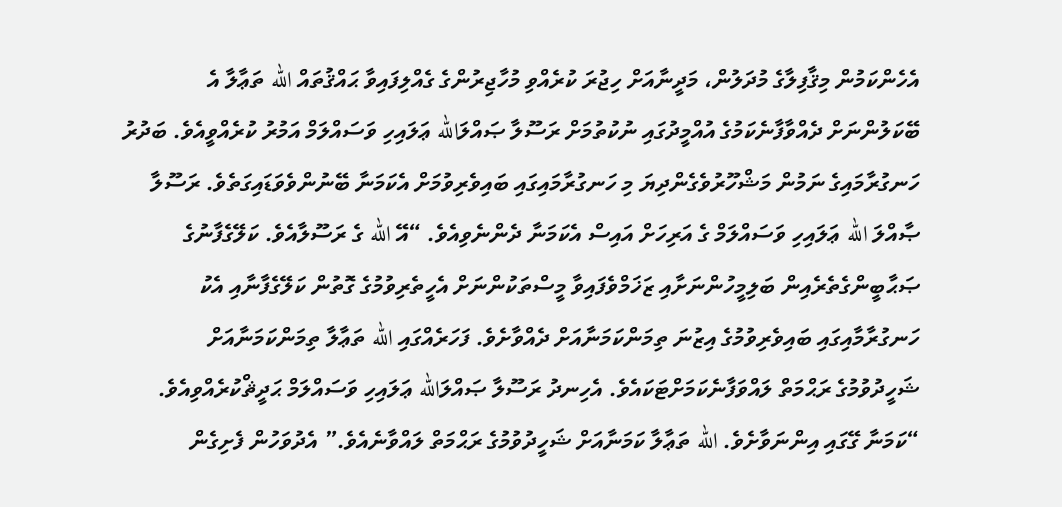އެހެންކަމުން މިޤާފިލާގެ މުދަލުން، މަދީނާއަށް ހިޖުރަ ކުރެއްވި މުހާޖިރުންގެ ގެއްލިފައިވާ ޙައްޤުތައް الله ތަޢާލާ އެ ބޭކަލުންނަށް ދެއްވާފާނެކަމުގެ އުއްމީދުގައި ނުކުތުމަށް ރަސޫލާ ޞައްލަالله ޢަލައިހި ވަސައްލަމް އަމުރު ކުރެއްވީއެވެ. ބަދުރު ހަނގުރާމައިގެ ނަމުން މަޝްހޫރުވެގެންދިޔަ މި ހަނގުރާމައިގައި ބައިވެރިވުމަށް އެކަމަނާ ބޭނުންވެވަޑައިގަތެވެ. ރަސޫލާ ޞާއްލަ الله ޢަލައިހި ވަސައްލަމް ގެ އަރިހަށް އައިސް އެކަމަނާ ދެންނެވިއެވެ. “އޭ الله ގެ ރަސޫލާއެވެ. ކަލޭގެފާނުގެ ޞަޙާބީންގެތެރެއިން ބަލިމީހުންނަށާއި ޒަޚަމްވެފައިވާ މީސްތަކުންނަށް އެހީތެރިވުމުގެ ގޮތުން ކަލޭގެފާނާއި އެކު ހަނގުރާމާއިގައި ބައިވެރިވުމުގެ އިޒުނަ ތިމަންކަމަނާއަށް ދެއްވާށެވެ. ފަހަރެއްގައި الله ތަޢާލާ ތިމަންކަމަނާއަށް ޝަހީދުވުމުގެ ރަޙްމަތް ލައްވަފާނެކަމަށްޓަކައެވެ. އެހިނދު ރަސޫލާ ޞައްލަالله ޢަލައިހި ވަސައްލަމް ޙަދީޘްކުރެއްވިއެވެ. “ކަމަނާ ގޭގައި އިންނަވާށެވެ. الله ތަޢާލާ ކަމަނާއަށް ޝަހީދުވުމުގެ ރަޙްމަތް ލައްވާނެއެވެ.” އެދުވަހުން ފެށިގެން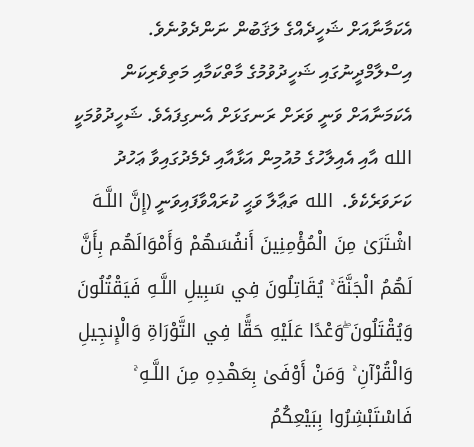އެކަމާނާއަށް ޝަހީދެއްގެ ލަޤަބުން ނަންދެވުނެވެ.
އިސްލާމްދީނުގައި ޝަހީދުވުމުގެ މާތްކަމާއި މަތިވެރިކަން އެކަމަނާއަށް ވަނީ ވަރަށް ރަނގަޅަށް އެނގިފައެވެ. ޝަހީދުވުމަކީ الله އާއި އެއިލާހުގެ މުއުމިން އަޅާއާއި ދެމެދުގައިވާ ޢަހުދު ކަށަވަރެކެވެ.  الله ތަޢާލާ ވަޙީ ކުރައްވާފައިވަނީ (إِنَّ اللَّـهَ اشْتَرَىٰ مِنَ الْمُؤْمِنِينَ أَنفُسَهُمْ وَأَمْوَالَهُم بِأَنَّ لَهُمُ الْجَنَّةَ ۚ يُقَاتِلُونَ فِي سَبِيلِ اللَّـهِ فَيَقْتُلُونَ وَيُقْتَلُونَ ۖوَعْدًا عَلَيْهِ حَقًّا فِي التَّوْرَاةِ وَالْإِنجِيلِ وَالْقُرْآنِ ۚ وَمَنْ أَوْفَىٰ بِعَهْدِهِ مِنَ اللَّـهِ ۚ فَاسْتَبْشِرُوا بِبَيْعِكُمُ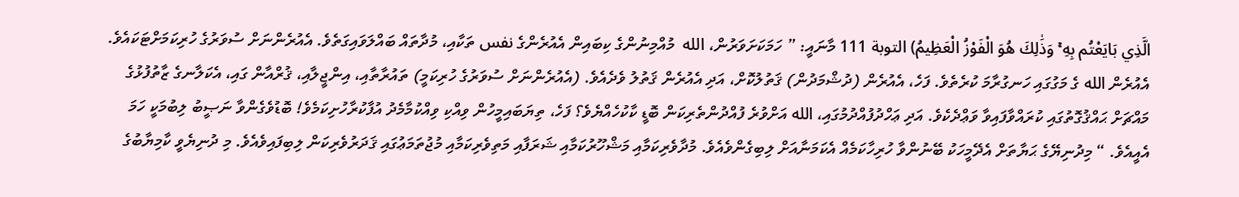الَّذِي بَايَعْتُم بِهِ ۚ وَذَٰلِكَ هُوَ الْفَوْزُ الْعَظِيمُ) التوبة 111 މާނައީ: ” ހަމަކަށަވަރުން، الله  މުއްމިނުންގެ ކިބައިން އެއުރެންގެ نفس ތަކާއި، މުދާތައް ބައްލަވައިގަތެވެ. އެއުރެންނަށް ސުވަރުގެ ހުރިކަމަށްޓަކައެވެ. އެއުރެން الله ގެ މަގުގައި ހަނގުރާމަ ކުރެތެވެ. ފަހެ، އެއުރެން (ދުޝްމަދުން) ޤަތުލުކޮށް، އަދި އެއުރެން ޤަތުލު ވެދެއެވެ. (އެއުރެންނަށް ސުވަރުގެ ހުރިކަމީ) ތައުރާތާއި، އިންޖީލާއި، ޤުރްއާން ގައި، އެކަލާނގެ ޒާތުފުޅުގެ މައްޗަށް ޙައްޤުގޮތުގައި ކުރައްވާފައިވާ ވަޢްދެކެވެ. އަދި ޢަހްދުފުއްދުމުގައި، الله އަށްވުރެ ފުއްދުންތެރިކަން ބޮޑީ ކާކުހެއްޔެވެ؟ ފަހެ، ތިޔަބައިމީހުން ވިއްކި ވިއްކުމާމެދު އުފާކުރާހުށިކަމެވެ! ބޮޑުވެގެންވާ ނަޞީބު ލިބުމަކީ ހަމަ އެއީއެވެ. “ މިދުނިޔޭގެ ޙަޔާތަށް އެދޭމީހަކު ބޭނުންވާ ހުރިހާކަމެއް އެކަމަނާއަށް ލިބިގެންވެއެވެ. މުދާވެރިކަމާއި މަޝްހޫރުކަމާއި ޝަރަފާއި މަތިވެރިކަމާއި މުޖުތަމަޢުގައި ޤަދަރުވެރިކަން ލިބިފައިވެއެވެ. މި ދުނިޔެވީ ކާމިޔާބުގެ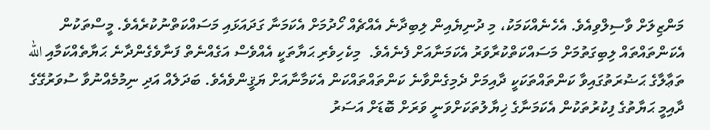މަންޒިލަށް ވާސިލްވިއެވެ. އެހެނެއްކަމަކު، މި ދުނިޔެއިން ލިބިދާނެ އެއްޗެއް ހޯދުމަށް އެކަމަނާ ގަދައަޅައި މަސައްކަތްނުކުރެއެވެ. މީސްތަކުން އެކަންތައްތައް ލިބިގަތުމަށް މަސައްކަތްކުރާވަރު އެކަމަނާއަށް ފެނެއެވެ.  މިކެހިވެރި ޙަޔާތަކީ އެއްވެސް އަގެއްނެތް ފަނާވެގެންދާނެ ޙަޔާތެއްކަމާއި الله ތަޢާލާގެ ޙަޟުރަތުގައިވާ ކަންތައްތަކަކީ ދާއިމަށް ދެމިގެންވާނެ ކަންތައްތައްކަން އެކަމާނާއަށް ޔަޤީންވެއެވެ. ބަދަލެއް އަދި ނިމުމެއްނުވާ ސުވަރުގޭގެ ދާއިމީ ޙަޔާތުގެ ފިކުރުތަކުން އެކަމަނާގެ ޚިޔާލުތަކަށްވަނީ ވަރަށް ބޮޑަށް އަސަރު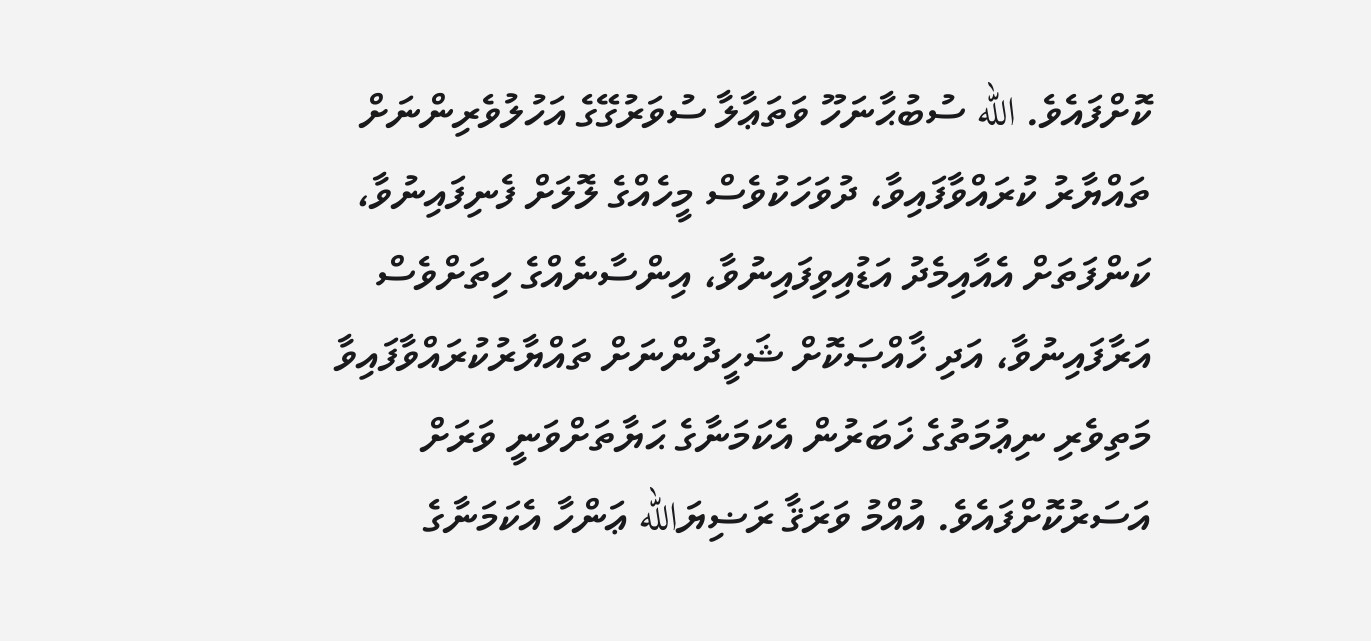ކޮށްފައެވެ. الله ސުބުޙާނަހޫ ވަތަޢާލާ ސުވަރުގޭގެ އަހުލުވެރިންނަށް ތައްޔާރު ކުރައްވާފައިވާ، ދުވަހަކުވެސް މީހެއްގެ ލޮލަށް ފެނިފައިނުވާ، ކަންފަތަށް އެއާއިމެދު އަޑުއިވިފައިނުވާ، އިންސާނެއްގެ ހިތަށްވެސް އަރާފައިނުވާ، އަދި ޚާއްޞަކޮށް ޝަހީދުންނަށް ތައްޔާރުކުރައްވާފައިވާ މަތިވެރި ނިޢުމަތުގެ ޚަބަރުން އެކަމަނާގެ ޙަޔާތަށްވަނީ ވަރަށް އަސަރުކޮށްފައެވެ. އުއްމު ވަރަޤާ ރަޟިޔަالله ޢަންހާ އެކަމަނާގެ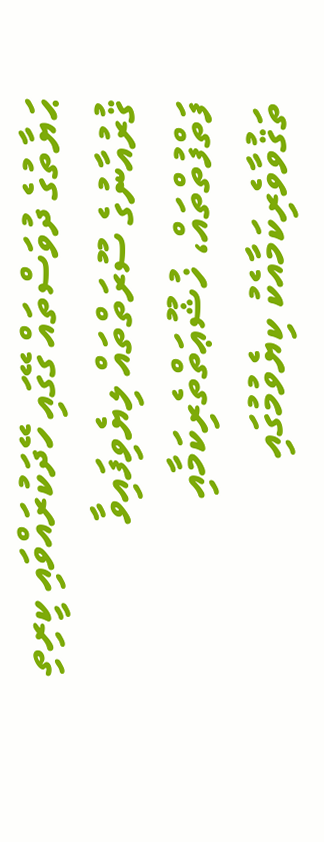ޙަޔާތުގެ ދުވަސްތައް ގޭގައި ހޭދަކުރައްވައި ކީރިތި ޤުރުއާނުގެ ސޫރަތްތައް ލިޔެވިފައިވާ ފަތްފުތްތައް، ޚުޝޫޢަތްތެރިކަމާއި ތަޤުވާވެރިކަމާއެކު ކިޔެވުމުގައި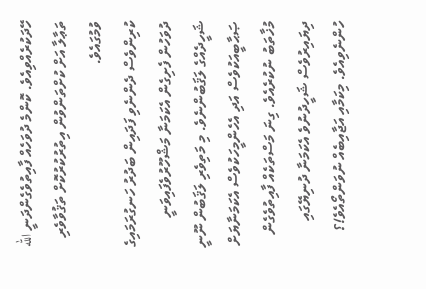ހޭދަކުރެއްވިއެވެ. ކޮންމެ ދުވަހެއް ފާއިތުވެގެންދަނީ الله ތަޢާލާ އަށް ކުށްތަންވުން އިތުރުކުރުކޮށް ތަޤުވާވެރި ވުމުގައެވެ.
ކުރިންވެސް ދެންނެވި ފަދައިން ބަދުރު ހަނގުރަމައިގެ ދުވަހުން ފެށިގެން އެކަމަނާ މަޝްހޫރުވެފައިވަނީ ޝަހީދެއްގެ ލަޤަބުންނެވެ. މި މަތިވެރި ލަޤަބުން ނޫނީ ޞަޙާބީއަކުވެސް އަދި އެހެންމީހަކުވެސް އެކަމަނާޔަށް މުޚާތަބު ނުކުރެއެވެ. ގިނަ މަސްތަކެއް ފާއިތުވެގެން ދިޔައިރުވެސް ޝަހީދުނުވެ އެކަމަނާ ދުނިޔޭގައި ހުންނެވިއެވެ. މިކަމާއި އަޖާއިބެއް ނުވަންތޯއެވެ!؟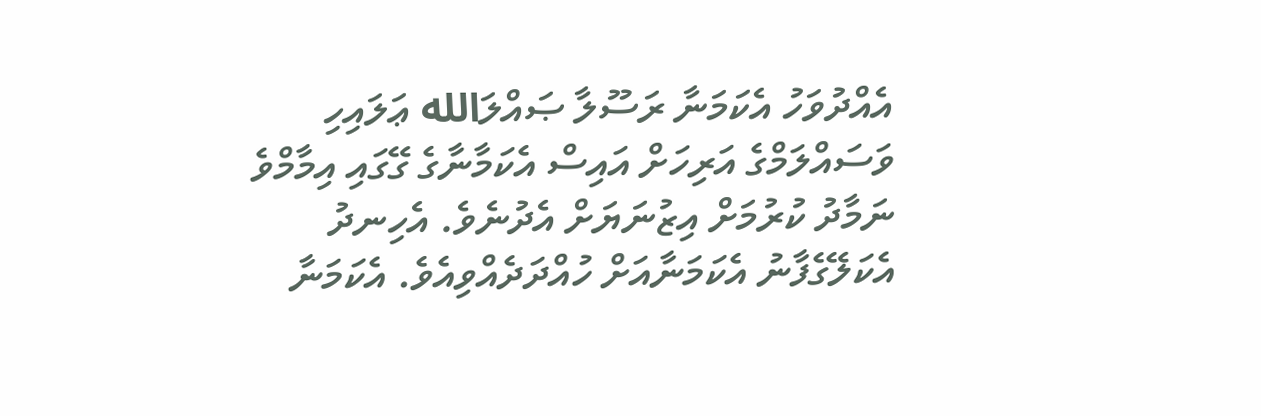އެއްދުވަހު އެކަމަނާ ރަސޫލާ ޞައްލަالله ޢަލައިހި ވަސައްލަމްގެ އަރިހަށް އައިސް އެކަމާނާގެ ގޭގައި އިމާމްވެ ނަމާދު ކުރުމަށް އިޒުނަޔަށް އެދުނެވެ. އެހިނދު އެކަލޭގެފާނު އެކަމަނާއަށް ހުއްދަދެއްވިއެވެ. އެކަމަނާ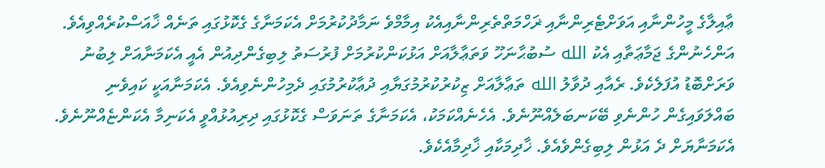ޢާއިލާގެ މީހުންނާއި އަވަށްޓެރިންނާއި ޜަހްމަތްތެރިންނާއިއެކު އިމާމްވެ ނަމާދުކުރުމަށް އެކަމަނާގެ ގެކޮޅުގައި ތަނެއް ޚާއަސްކުރެއްވިއެވެ. އަންހެނުންގެ ޖަމާޢަތާއި އެކު الله ސުބުޙާނަހޫ ވަތަޢާލާއަށް އަޅުކަންކުރުމަށް ފުރުސަތު ލިބިގެންދިއުން އެއީ އެކަމަނާއަށް ލިބުނު ވަރަށްބޮޑު އުފަލެކެވެ. ރެއާއި ދުވާލު الله ތަޢާލާއަށް ޒިކުރުކުރުމުގަޔާއި ދުޢާކުރުމުގައި ދެމިހުންނެވިއެވެ. އެކަމަނާއަކީ ކައިވެނި ބައްލަވައިގެން ހުންނެވި ބޭކަނބަލެއްނޫނެވެ. އެހެނެއްކަމަކު، އެކަމަނާގެ ތަނަވަސް ގެކޮޅުގައި ދިރިއުޅުއްވީ އެކަނިމާ އެކަންޏެއްނޫނެވެ. އެކަމަނާޔަށް ދެ އަޅުން ލިބިގެންވެއެވެ. ޚާދިމަކާއި ޚާދިމާއެކެވެ.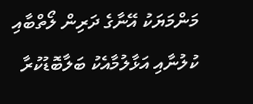މަންމަޔަކު އޭނާގެ ދަރިން ލޯތްބާއި ކުލުނާއި އަޅާލުމާއެކު ބަލާބޮޑުކުރާ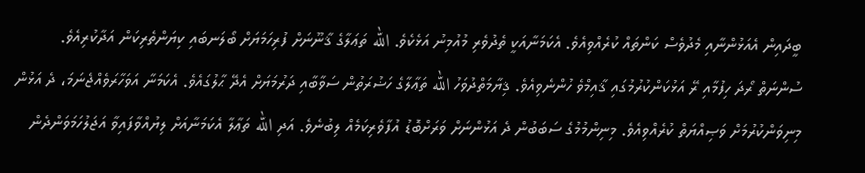ބީދައިން އެއަޅުންނާއި މެދުވެސް ކަންތައް ކުރެއްވިއެވެ. އެކަމަނާއަކީ ތެދުވެރި މުއުމިނު އަޅެކެވެ. الله ތަޢަލާގެ ޤާނޫނަށް ފުރިހަމަޔަށް ބޯލަނބައި ކިޔަންތެރިކަން އަދާކުރިއެވެ. ސުންނަތް ރޯދަ ހިފުމާއި ރޭ އަޅުކަންކުރުމުގައި ޤާއިމްވެ ހުންނެވިއެވެ. ޤިޔާމަތްދުވަހު الله ތަޢާލާގެ ހަޟުރަތުން ސަވާބާއި ދަރުމަޔަށް އެދޭ ޙާލުގައެވެ. އެކަމަނާ އަވަހާރަވެއްޖެނަމަ، ދެ އަޅުން މިނިވަންކުރުމަށް ވަޞިއްޔަތް ކުރެއްވިއެވެ. މިނިންމުމުގެ ސަބަބުން ދެ އަޅުންނަށް ވަރަށްބޮޑު އުފާވެރިކަމެއް ލިބުނެވެ. އަދި الله ތަޢާލާ އެކަމަނާއަށް ލިޔުއްވާފައިވާ އަޖަލުހަމަވަންދެން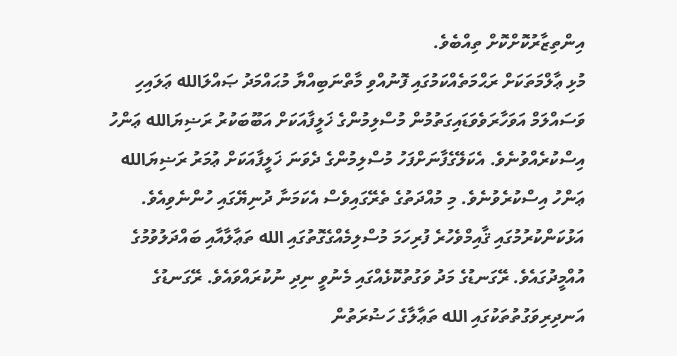އިންތިޒާރުކޮށްކޮށް ތިއްބެވެ.
މުޅި ޢާލްމަތަކަށް ރަޙްމަތެއްކަމުގައި ފޮނުއްވި މާތްނަބިއްޔާ މުޙައްމަދު ޞައްލަالله ޢަލައިހި ވަސައްލަމް އަވަހާރަވެވަޑައިގަތުމުން މުސްލިމުންގެ ޚަލީފާއަކަށް އަބޫބަކުރު ރަޟިޔަالله ޢަންހު އިސްކުރެއްވުނެވެ. އެކަލޭގެފާނަށްފަހު މުސްލިމުންގެ ދެވަނަ ޚަލީފާއަކަށް ޢުމަރު ރަޟިޔަالله ޢަންހު އިސްކުރެވުނެވެ. މި މުއްދަތުގެ ތެރޭގައިވެސް އެކަމަނާ ދުނިޔޭގައި ހުންނެވިއެވެ. އަޅުކަންކުރުމުގައި ޤާއިމްވެހުރެ ފުރިހަމަ މުސްލިމެއްގެގޮތުގައި الله ތަޢާލާއާއި ބައްދަލުވުމުގެ އުއްމީދުގައެވެ. ރޭގަނޑުގެ މަދު ވަގުތުކޮޅެއްގައި މެނުވީ ނިދި ނުކުރައްވައެވެ. ރޭގަނޑުގެ އަނދިރިވަގުތުތަކުގައި الله ތަޢާލާގެ ހަޟުރަތުން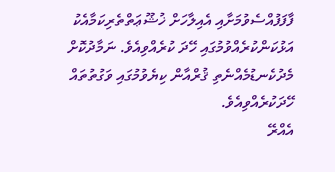ފާފަފުއްސެވުމަށާއި އެއިލާހަށް ޚުޝޫޢަތްތެރިކަމާއެކު އަޅުކަންކުރެއްވުމުގައި ހޭދަ ކުރެއްވިއެވެ. ނަމާދުކޮށް މެދުކެނޑުމެއްނެތި ޤުރްއާން ކިޔެވުމުގައި ވަގުތުތައް ހޭދަކުރެއްވިއެވެ.
އެއްރޭ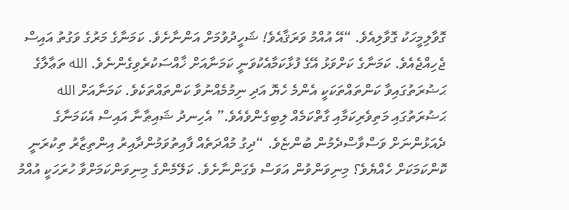ގޮވާލިމީހަކު ގޮވާލިއެވެ. “އޭ އުއްމު ވަރަޤާއެވެ! ޝަހީދުވުމަށް އަންނާށެވެ. ކަމަނާގެ މަރުގެ ވަގުތު އައިސް ޖެހިއްޖެއެވެ. ކަމަނާގެ ކަށްވަޅު އޭގެ ފުޅާކަމާއެކުވަނީ ކަމަނާއަށް ޚާއްސަކުރެވިގެންނެވެ. الله ތަޢާލާގެ ޙަޟުރަތުގައިވާ ކަންތައްތަކަކީ އެންމެ ހެޔޮ އަދި ނިމުމެއްނުވާ ކަންތައްތަކެވެ. ކަމަނާއަށް الله ޙަޟުރަތުގައި މަތިވެރިކަމާއި ގާތްކަމެއް ލިބިގެންވެއެވެ.” އެހިނދު ޝައިޠާނާ އައިސް އެކަމަނާގެ ދެއަޅުންނަށް ވަސްވާސްދެމުން ބުންޏެވެ. “ދިގު މުއްދަތެއް ފާއިތުވަމުންދާއިރު އިންތިޒާރު ތިކުރަނީ ކޮންކަމަކަށް ހެއްޔެވެ؟ މިނިވަންވުން އަވަސް ވެގަންނާށެވެ. ކަލޭމެންގެ މިނިވަންކަމަށްވާ ހުރަހަކީ އުއްމު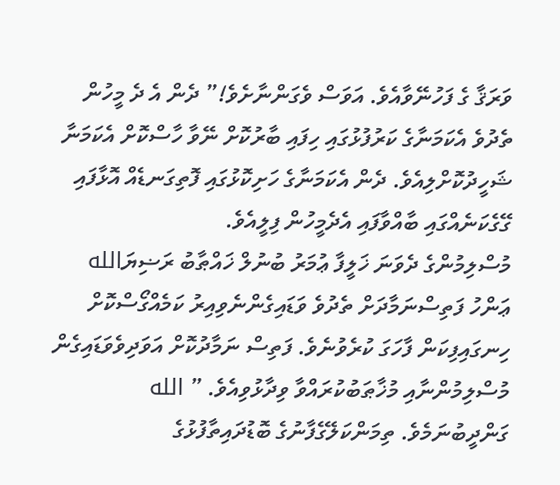ވަރަޤާ ގެ ފަހުނޭވާއެވެ. އަވަސް ވެގަންނާށެވެ!” ދެން އެ ދެ މީހުން ތެދުވެ އެކަމަނާގެ ކަރުފުޅުގައި ހިފައި ބާރުކޮށް ނޭވާ ހާސްކޮށް އެކަމަނާ ޝަހީދުކޮށްލިއެވެ. ދެން އެކަމަނާގެ ހަށިކޮޅުގައި ފޮތިގަނޑެއް އޮޅާފައި ގޭގެކަނެއްގައި ބާއްވާފައި އެދެމީހުން ފިލީއެވެ.
މުސްލިމުންގެ ދެވަނަ ޚަލީފާ ޢުމަރު ބުނުލް ޚައްޠާބު ރަޟިޔަالله ޢަންހު ފަތިސްނަމާދަށް ތެދުވެ ވަޑައިގެންނެވިއިރު ކަމެއްގޯސްކޮށް ހިނގައިފިކަން ފާހަގަ ކުރެވުނެވެ. ފަތިސް ނަމާދުކޮށް އަވަދިވެވަޑައިގެން މުސްލިމުންނާއި މުޚާޠަބުކުރައްވާ ވިދާޅުވިއެވެ. ” الله ގަންދީބުނަމެވެ. ތިމަންކަލޭގެފާނުގެ ބޮޑުދައިތާފުޅުގެ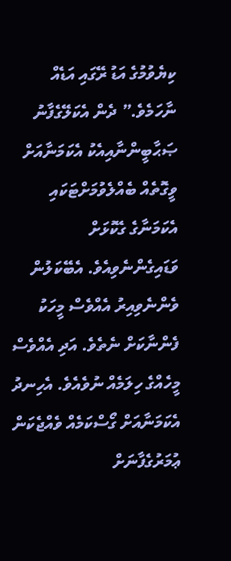ކިޔެވުމުގެ އަޑު ރޭގައި އަޑެއް ނާހަމެވެ.” ދެން އެކަލޭގެފާނު ޞަޙާބީންނާއިއެކު އެކަމަނާއަށް ވީގޮތެއް ބެއްލެވުމަށްޓަކައި އެކަމަނާގެ ގެކޮޅަށް ވަޑައިގެންނެވިއެވެ. އެބޭކަލުން ވެންނެވިއިރު އެއްވެސް މީހަކު ފެންނާކަށް ނެތެވެ. އަދި އެއްވެސް މީހެއްގެ ހިލަމެއް ނުވެއެވެ. އެހިނދު އެކަމަނާއަށް ގޯސްކަމެއް ވެއްޖެކަން ޢުމަރުގެފާނަށް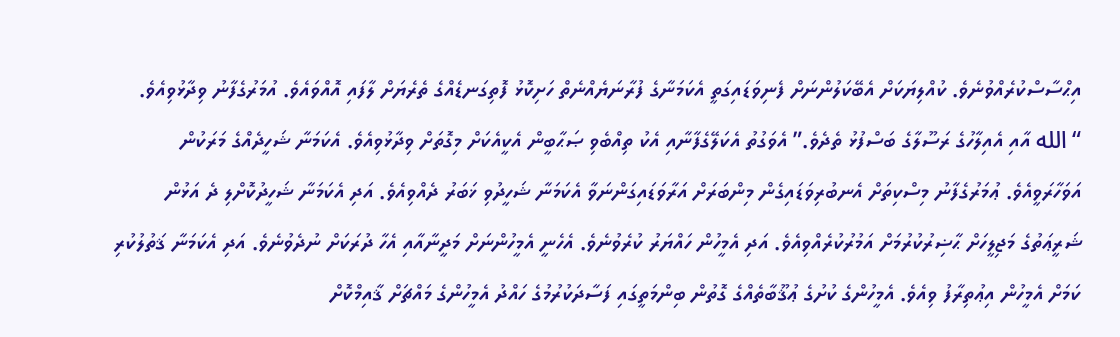އިޙްސާސްކުރެއްވުނެވެ. ކުއްލިޔަކަށް އެބޭކަލުންނަށް ފެނިވަޑައިގަތީ އެކަމަނާގެ ފުރާނަޔެއްނެތް ހަށިކޮޅު ފޮތިގަނޑެއްގެ ތެރެޔަށް ލާފައި އޮއްވައެވެ. އުމަރުގެފާނު ވިދާޅުވިއެވެ. “الله އާއި އެއިލާހުގެ ރަސޫލާގެ ބަސްފުޅު ތެދެވެ.” އެވަގުތު އެކަލޭގެފާނާއި އެކު ތިއްބެވި ޞަޙާބީން އެކީއެކަށް މިގޮތަށް ވިދާޅުވިއެވެ. އެކަމަނާ ޝަހީދެއްގެ މަރަކުން އަވަހާރަވީއެވެ. ޢުމަރުގެފާނު މިސްކިތަށް އެނބުރިވަޑައިގެން މިންބަރަށް އަރާވަޑައިގަންނަވާ އެކަމަނާ ޝަހީދުވި ޚަބަރު ދެއްވިއެވެ. އަދި އެކަމަނާ ޝަހީދުކޮށްލި ދެ އަޅުން ޝަރީޢަތުގެ މަޖިލީހަށް ޙާޟިރުކުރުމަށް އަމުރުކުރެއްވިއެވެ. އަދި އެމީހުން ހައްޔަރު ކުރެވުނެވެ. އެހެނީ އެމީހުންނަށް މަދީނާއާއި އެހާ ދުރަކަށް ނުދެވުނެވެ. އަދި އެކަމަނާ ޤަތުލުކުރި ކަމަށް އެމީހުން އިޢުތިރާފު ވިއެވެ. އެމީހުންގެ ކުށުގެ ޢުޤޫބާތެއްގެ ގޮތުން ބިންމަތީގައި ފަސާދަކުރުމުގެ ހައްދު އެމީހުންގެ މައްޗަށް ޤާއިމްކޮށް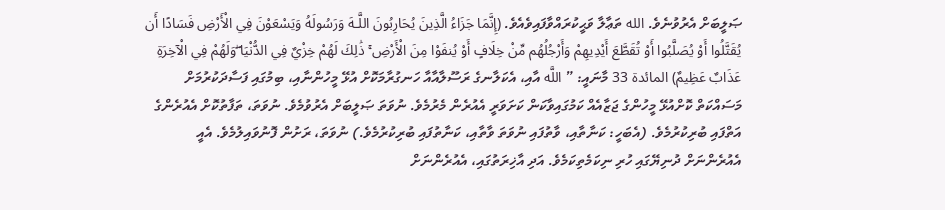ޞަލީބަށް އެރުވުނެވެ. الله ތަޢާލާ ވަޙީކުރައްވާފައިވެއެވެ. (إِنَّمَا جَزَاءُ الَّذِينَ يُحَارِبُونَ اللَّـهَ وَرَسُولَهُ وَيَسْعَوْنَ فِي الْأَرْضِ فَسَادًا أَن يُقَتَّلُوا أَوْ يُصَلَّبُوا أَوْ تُقَطَّعَ أَيْدِيهِمْ وَأَرْجُلُهُم مِّنْ خِلَافٍ أَوْ يُنفَوْا مِنَ الْأَرْضِ ۚ ذَٰلِكَ لَهُمْ خِزْيٌ فِي الدُّنْيَا ۖوَلَهُمْ فِي الْآخِرَةِ عَذَابٌ عَظِيمٌ) المائدة 33 މާނައީ: ” اللَّه އާއި، އެކަލާނގެ ރަސޫލާއާއާ ހަނގުރާމަކޮށް އުޅޭ މީހުންނާއި، ބިމުގައި ފަސާދަކުރުމަށް މަސައްކަތް ކޮށްއުޅޭ މީހުންގެ ޖަޒާއެއް ކަމުގައިވާކަން ކަށަވަރީ އެއުރެން މެރުމެވެ. ނުވަތަ ޞަލީބަށް އެރުވުމެވެ. ނުވަތަ، ތަފާތުކޮށް އެއުރެންގެ އަތްފައި ބުރިކުރުމެވެ. (އެބަހީ: ކަނާތާއި، ވާތުފައި ނުވަތަ ވާތާއި، ކަނާތުފައި ބުރިކުރުމެވެ.) ނުވަތަ، ރަށުން ފޮނުވައިލުމެވެ. އެއީ އެއުރެންނަށް ދުނިޔޭގައި ހުރި ނިކަމެތިކަމެވެ. އަދި އާޚިރަތުގައި، އެއުރެންނަށް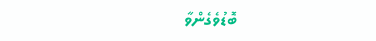ބޮޑުވެގެންވާ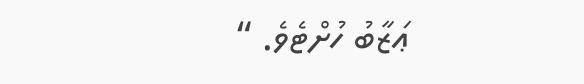ޢަޒާބު ހުށްޓެވެ. “